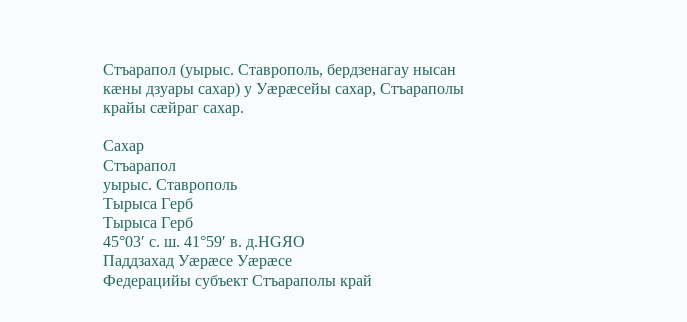Стъарапол (уырыс. Ставрополь, бердзенагау нысан кæны дзуары сахар) у Уæрæсейы сахар, Стъараполы крайы сæйраг сахар.

Сахар
Стъарапол
уырыс. Ставрополь
Тырыса Герб
Тырыса Герб
45°03′ с. ш. 41°59′ в. д.HGЯO
Паддзахад Уæрæсе Уæрæсе
Федерацийы субъект Стъараполы край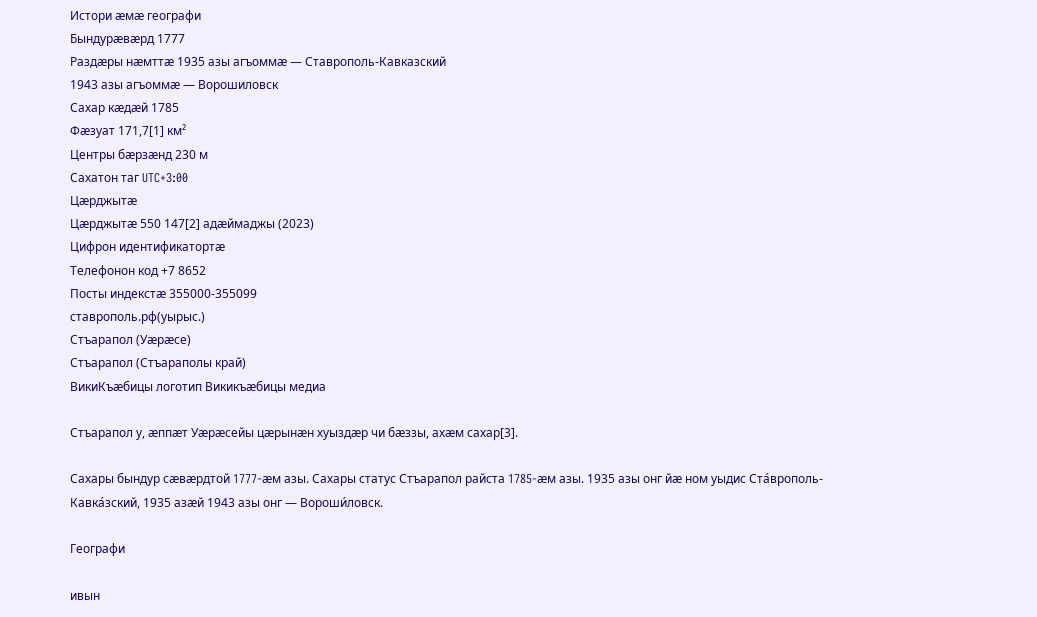Истори æмæ географи
Бындурæвæрд 1777
Раздæры нæмттæ 1935 азы агъоммæ — Ставрополь-Кавказский
1943 азы агъоммæ — Ворошиловск
Сахар кæдæй 1785
Фæзуат 171,7[1] км²
Центры бæрзæнд 230 м
Сахатон таг UTC+3:00
Цæрджытæ
Цæрджытæ 550 147[2] адæймаджы (2023)
Цифрон идентификатортæ
Телефонон код +7 8652
Посты индекстæ 355000-355099
ставрополь.рф(уырыс.)
Стъарапол (Уæрæсе)
Стъарапол (Стъараполы край)
ВикиКъæбицы логотип Викикъæбицы медиа

Стъарапол у, æппæт Уæрæсейы цæрынæн хуыздæр чи бæззы, ахæм сахар[3].

Сахары бындур сæвæрдтой 1777-æм азы. Сахары статус Стъарапол райста 1785-æм азы. 1935 азы онг йæ ном уыдис Ста́врополь-Кавка́зский, 1935 азæй 1943 азы онг — Вороши́ловск.

Географи

ивын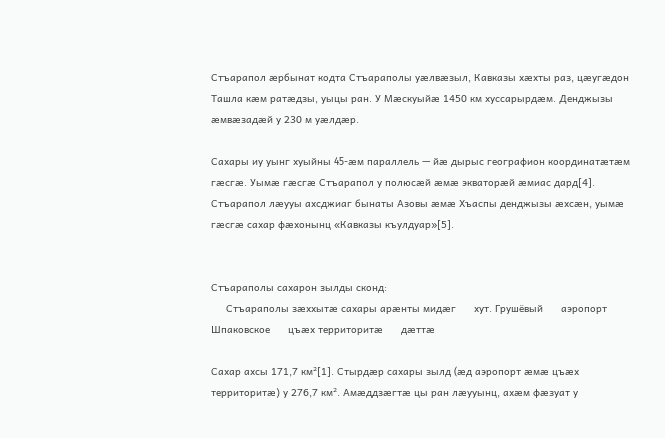Стъарапол æрбынат кодта Стъараполы уæлвæзыл, Кавказы хæхты раз, цæугæдон Ташла кæм ратæдзы, уыцы ран. У Мæскуыйæ 1450 км хуссарырдæм. Денджызы æмвæзадæй у 230 м уæлдæр.

Сахары иу уынг хуыйны 45-æм параллель — йæ дырыс географион координатæтæм гæсгæ. Уымæ гæсгæ Стъарапол у полюсæй æмæ экваторæй æмиас дард[4]. Стъарапол лæууы ахсджиаг бынаты Азовы æмæ Хъаспы денджызы æхсæн, уымæ гæсгæ сахар фæхонынц «Кавказы къулдуар»[5].


Стъараполы сахарон зылды сконд:
     Стъараполы зæххытæ сахары арæнты мидæг      хут. Грушёвый      аэропорт Шпаковское      цъæх территоритæ      дæттæ

Сахар ахсы 171,7 км²[1]. Стырдæр сахары зылд (æд аэропорт æмæ цъæх территоритæ) у 276,7 км². Амæддзæгтæ цы ран лæууынц, ахæм фæзуат у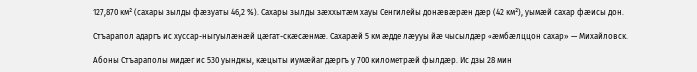127,870 км² (сахары зылды фæзуаты 46,2 %). Сахары зылды зæххытæм хауы Сенгилейы донæвæрæн дæр (42 км²), уымæй сахар фæисы дон.

Стъарапол адаргъ ис хуссар-ныгуылæнæй цæгат-скæсæнмæ. Сахарæй 5 км æдде лæууы йæ чысылдæр «æмбæлццон сахар» — Михайловск.

Абоны Стъараполы мидæг ис 530 уынджы, кæцыты иумæйаг дæргъ у 700 километрæй фылдæр. Ис дзы 28 мин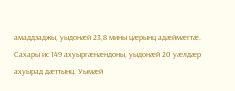амаддзаджы, уыдонæй 23,8 мины цæрынц адæймæгтæ. Сахары ис 149 ахуыргæнæндоны, уыдонæй 20 уæлдæр ахуырад дæттынц. Уымæй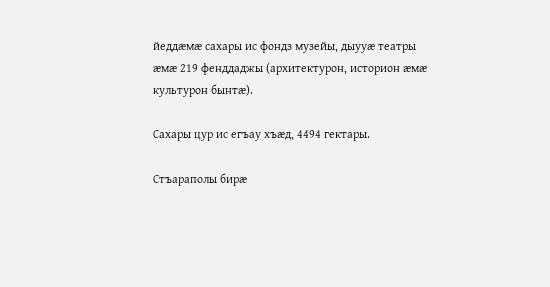йеддæмæ сахары ис фондз музейы, дыууæ театры æмæ 219 фенддаджы (архитектурон, историон æмæ культурон бынтæ).

Сахары цур ис егъау хъæд, 4494 гектары.

Стъараполы бирæ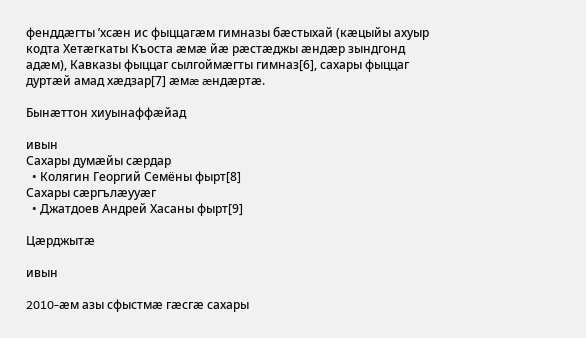фенддæгты ’хсæн ис фыццагæм гимназы бæстыхай (кæцыйы ахуыр кодта Хетæгкаты Къоста æмæ йæ рæстæджы æндæр зындгонд адæм), Кавказы фыццаг сылгоймæгты гимназ[6], сахары фыццаг дуртæй амад хæдзар[7] æмæ æндæртæ.

Бынæттон хиуынаффæйад

ивын
Сахары думæйы сæрдар
  • Колягин Георгий Семёны фырт[8]
Сахары сæргълæууæг
  • Джатдоев Андрей Хасаны фырт[9]

Цæрджытæ

ивын

2010-æм азы сфыстмæ гæсгæ сахары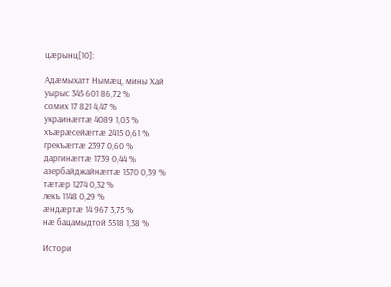цæрынц[10]:

Адæмыхатт Нымæц, мины Хай
уырыс 345 601 86,72 %
сомих 17 821 4,47 %
украинæгтæ 4089 1,03 %
хъæрæсейæгтæ 2415 0,61 %
грекъæгтæ 2397 0,60 %
даргинæгтæ 1739 0,44 %
азербайджайнæгтæ 1570 0,39 %
тæтæр 1274 0,32 %
лекъ 1148 0,29 %
æндæртæ 14 967 3,75 %
нæ бацамыдтой 5518 1,38 %

Истори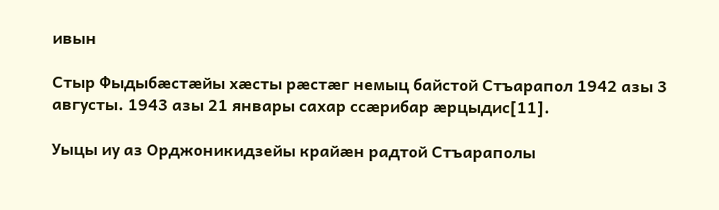ивын

Стыр Фыдыбæстæйы хæсты рæстæг немыц байстой Стъарапол 1942 азы 3 августы. 1943 азы 21 январы сахар ссæрибар æрцыдис[11].

Уыцы иу аз Орджоникидзейы крайæн радтой Стъараполы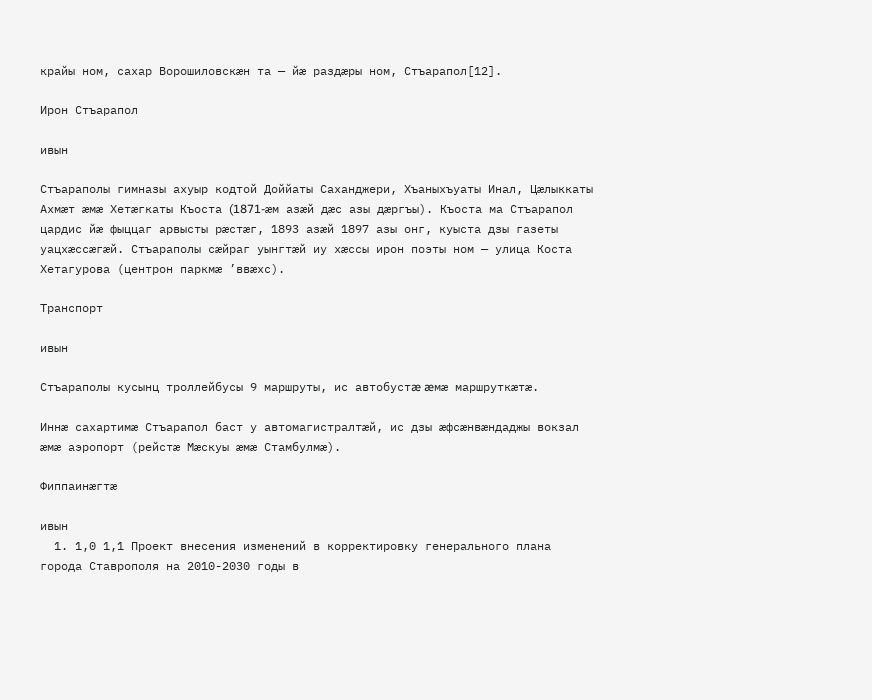крайы ном, сахар Ворошиловскæн та — йæ раздæры ном, Стъарапол[12].

Ирон Стъарапол

ивын

Стъараполы гимназы ахуыр кодтой Доййаты Саханджери, Хъаныхъуаты Инал, Цæлыккаты Ахмæт æмæ Хетæгкаты Къоста (1871-æм азæй дæс азы дæргъы). Къоста ма Стъарапол цардис йæ фыццаг арвысты рæстæг, 1893 азæй 1897 азы онг, куыста дзы газеты уацхæссæгæй. Стъараполы сæйраг уынгтæй иу хæссы ирон поэты ном — улица Коста Хетагурова (центрон паркмæ ’ввæхс).

Транспорт

ивын

Стъараполы кусынц троллейбусы 9 маршруты, ис автобустæ æмæ маршруткæтæ.

Иннæ сахартимæ Стъарапол баст у автомагистралтæй, ис дзы æфсæнвæндаджы вокзал æмæ аэропорт (рейстæ Мæскуы æмæ Стамбулмæ).

Фиппаинæгтæ

ивын
  1. 1,0 1,1 Проект внесения изменений в корректировку генерального плана города Ставрополя на 2010-2030 годы в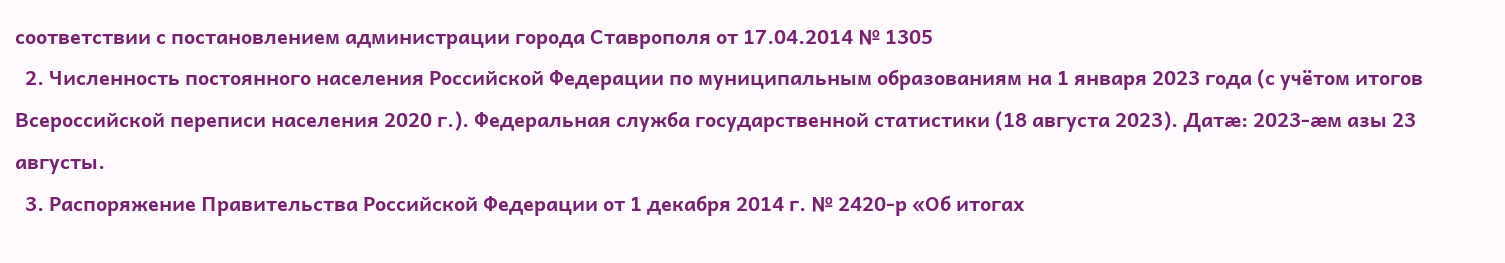соответствии с постановлением администрации города Ставрополя от 17.04.2014 № 1305
  2. Численность постоянного населения Российской Федерации по муниципальным образованиям на 1 января 2023 года (с учётом итогов Всероссийской переписи населения 2020 г.). Федеральная служба государственной статистики (18 августа 2023). Датæ: 2023-æм азы 23 августы.
  3. Распоряжение Правительства Российской Федерации от 1 декабря 2014 г. № 2420-р «Об итогах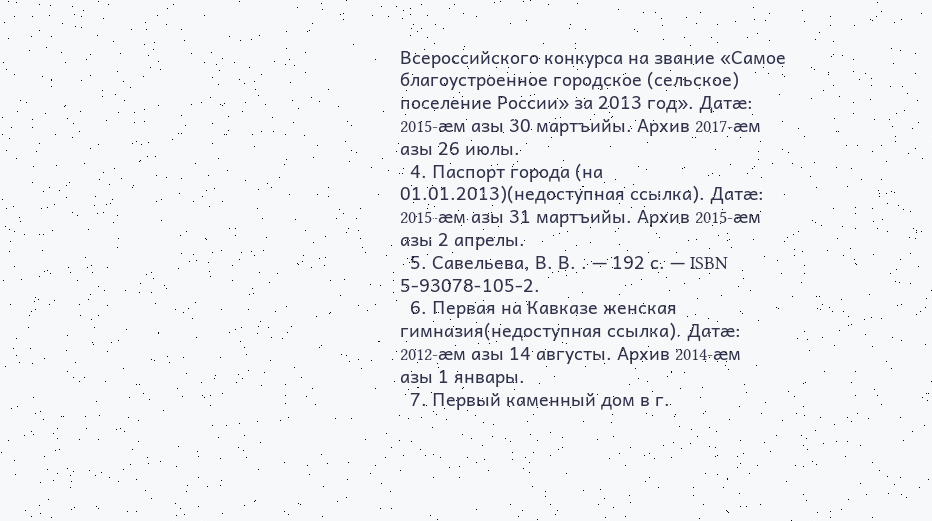Всероссийского конкурса на звание «Самое благоустроенное городское (сельское) поселение России» за 2013 год». Датæ: 2015-æм азы 30 мартъийы. Архив 2017-æм азы 26 июлы.
  4. Паспорт города (на 01.01.2013)(недоступная ссылка). Датæ: 2015-æм азы 31 мартъийы. Архив 2015-æм азы 2 апрелы.
  5. Савельева, В. В. . — 192 с. — ISBN 5-93078-105-2.
  6. Первая на Кавказе женская гимназия(недоступная ссылка). Датæ: 2012-æм азы 14 августы. Архив 2014-æм азы 1 январы.
  7. Первый каменный дом в г.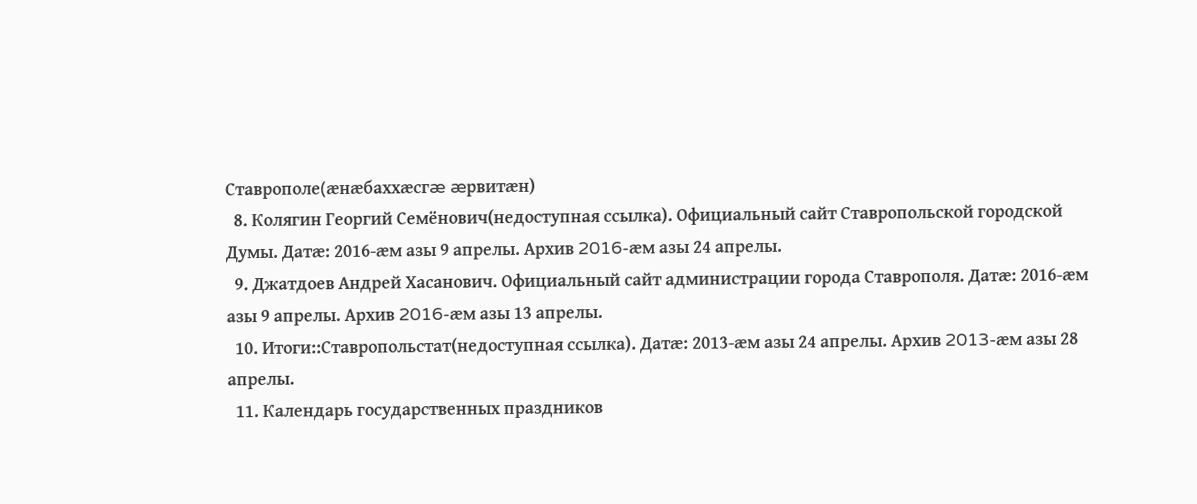Ставрополе(æнæбаххæсгæ æрвитæн)
  8. Колягин Георгий Семёнович(недоступная ссылка). Официальный сайт Ставропольской городской Думы. Датæ: 2016-æм азы 9 апрелы. Архив 2016-æм азы 24 апрелы.
  9. Джатдоев Андрей Хасанович. Официальный сайт администрации города Ставрополя. Датæ: 2016-æм азы 9 апрелы. Архив 2016-æм азы 13 апрелы.
  10. Итоги::Ставропольстат(недоступная ссылка). Датæ: 2013-æм азы 24 апрелы. Архив 2013-æм азы 28 апрелы.
  11. Календарь государственных праздников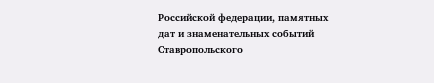Российской федерации, памятных дат и знаменательных событий Ставропольского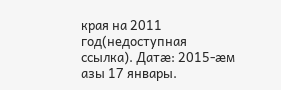края на 2011 год(недоступная ссылка). Датæ: 2015-æм азы 17 январы.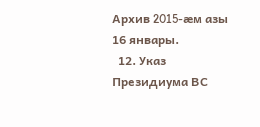Архив 2015-æм азы 16 январы.
  12. Указ Президиума ВС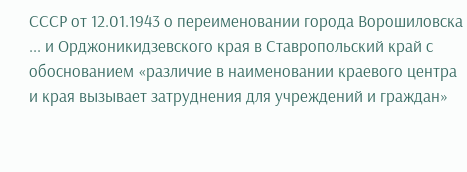СССР от 12.01.1943 о переименовании города Ворошиловска ... и Орджоникидзевского края в Ставропольский край с обоснованием «различие в наименовании краевого центра и края вызывает затруднения для учреждений и граждан»